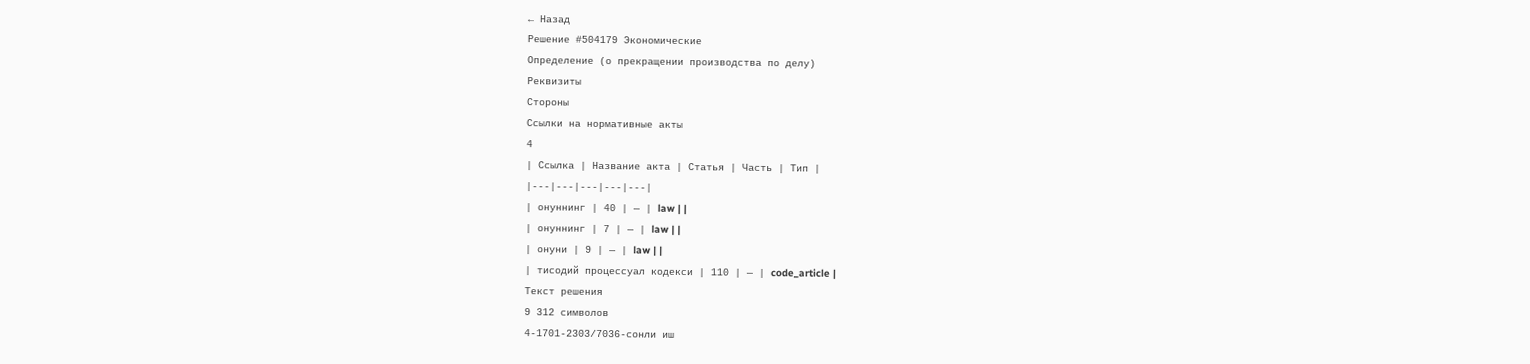← Назад
Решение #504179 Экономические
Определение (о прекращении производства по делу)
Реквизиты
Стороны
Ссылки на нормативные акты
4
| Ссылка | Название акта | Статья | Часть | Тип |
|---|---|---|---|---|
| онуннинг | 40 | — | law | |
| онуннинг | 7 | — | law | |
| онуни | 9 | — | law | |
| тисодий процессуал кодекси | 110 | — | code_article |
Текст решения
9 312 символов
4-1701-2303/7036-сонли иш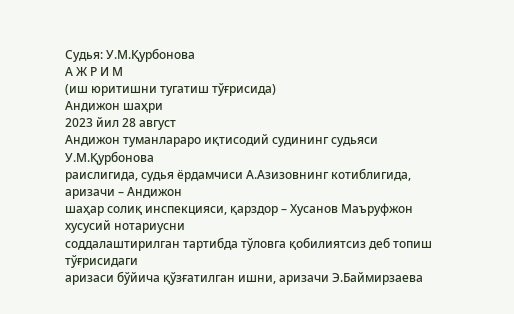Судья: У.М.Қурбонова
А Ж Р И М
(иш юритишни тугатиш тўғрисида)
Андижон шаҳри
2023 йил 28 август
Андижон туманлараро иқтисодий судининг судьяси У.М.Қурбонова
раислигида, судья ёрдамчиси А.Азизовнинг котиблигида, аризачи – Андижон
шаҳар солиқ инспекцияси, қарздор – Хусанов Маъруфжон хусусий нотариусни
соддалаштирилган тартибда тўловга қобилиятсиз деб топиш тўғрисидаги
аризаси бўйича қўзғатилган ишни, аризачи Э.Баймирзаева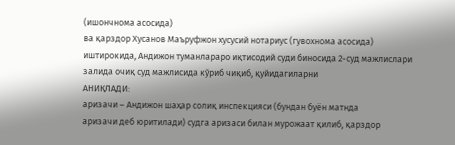(ишончнома асосида)
ва қарздор Хусанов Маъруфжон хусусий нотариус (гувохнома асосида)
иштирокида, Андижон туманлараро иқтисодий суди биносида 2-суд мажлислари
залида очиқ суд мажлисида кўриб чиқиб, қуйидагиларни
АНИҚЛАДИ:
аризачи – Андижон шаҳар солиқ инспекцияси (бундан буён матнда
аризачи деб юритилади) судга аризаси билан мурожаат қилиб, қарздор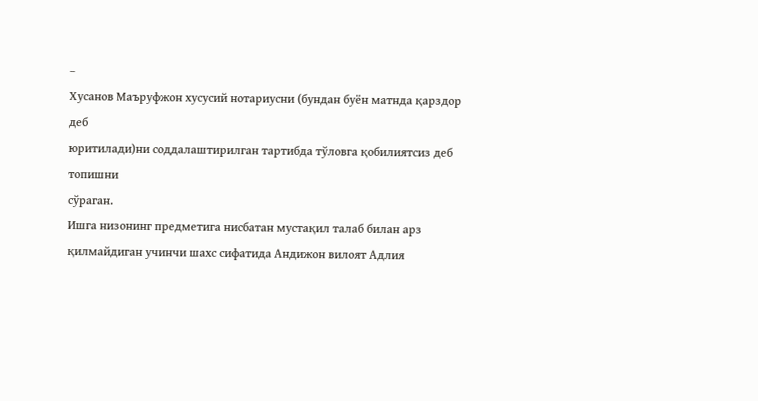–
Хусанов Маъруфжон хусусий нотариусни (бундан буён матнда қарздор деб
юритилади)ни соддалаштирилган тартибда тўловга қобилиятсиз деб топишни
сўраган.
Ишга низонинг предметига нисбатан мустақил талаб билан арз
қилмайдиган учинчи шахс сифатида Андижон вилоят Адлия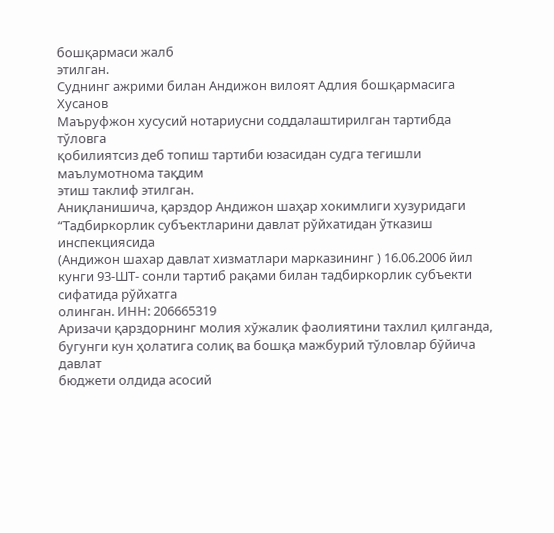бошқармаси жалб
этилган.
Суднинг ажрими билан Андижон вилоят Адлия бошқармасига Хусанов
Маъруфжон хусусий нотариусни соддалаштирилган тартибда тўловга
қобилиятсиз деб топиш тартиби юзасидан судга тегишли маълумотнома тақдим
этиш таклиф этилган.
Аниқланишича, қарздор Андижон шаҳар хокимлиги хузуридаги
“Тадбиркорлик субъектларини давлат рўйхатидан ўтказиш инспекциясида
(Андижон шахар давлат хизматлари марказининг ) 16.06.2006 йил кунги 93-ШТ- сонли тартиб рақами билан тадбиркорлик субъекти сифатида рўйхатга
олинган. ИНН: 206665319
Аризачи қарздорнинг молия хўжалик фаолиятини тахлил қилганда,
бугунги кун ҳолатига солиқ ва бошқа мажбурий тўловлар бўйича давлат
бюджети олдида асосий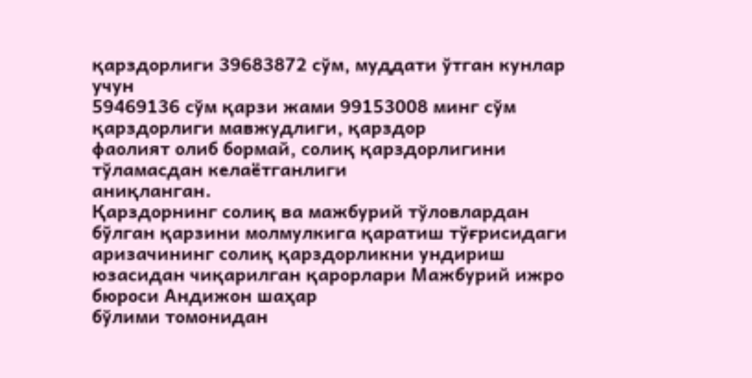қарздорлиги 39683872 сўм, муддати ўтган кунлар учун
59469136 сўм қарзи жами 99153008 минг сўм қарздорлиги мавжудлиги, қарздор
фаолият олиб бормай, солиқ қарздорлигини тўламасдан келаётганлиги
аниқланган.
Қарздорнинг солиқ ва мажбурий тўловлардан бўлган қарзини молмулкига қаратиш тўғрисидаги аризачининг солиқ қарздорликни ундириш
юзасидан чиқарилган қарорлари Мажбурий ижро бюроси Андижон шаҳар
бўлими томонидан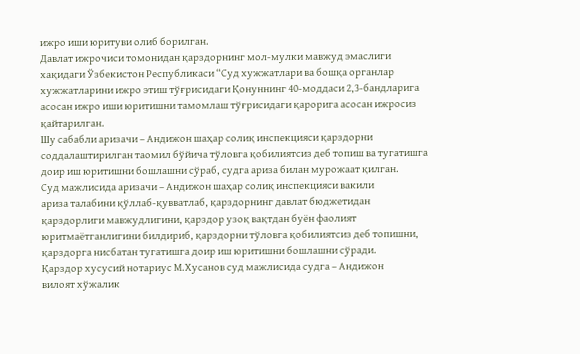ижро иши юритуви олиб борилган.
Давлат ижрочиси томонидан қарздорнинг мол-мулки мавжуд эмаслиги
хақидаги Ўзбекистон Республикаси “Суд хужжатлари ва бошқа органлар
хужжатларини ижро этиш тўғрисидаги Қонуннинг 40-моддаси 2,3-бандларига
асосан ижро иши юритишни тамомлаш тўғрисидаги қарорига асосан ижросиз
қайтарилган.
Шу сабабли аризачи – Андижон шаҳар солиқ инспекцияси қарздорни
соддалаштирилган таомил бўйича тўловга қобилиятсиз деб топиш ва тугатишга
доир иш юритишни бошлашни сўраб, судга ариза билан мурожаат қилган.
Суд мажлисида аризачи – Андижон шаҳар солиқ инспекцияси вакили
ариза талабини қўллаб-қувватлаб, қарздорнинг давлат бюджетидан
қарздорлиги мавжудлигини, қарздор узоқ вақтдан буён фаолият
юритмаётганлигини билдириб, қарздорни тўловга қобилиятсиз деб топишни,
қарздорга нисбатан тугатишга доир иш юритишни бошлашни сўради.
Қарздор хусусий нотариус М.Хусанов суд мажлисида судга – Андижон
вилоят хўжалик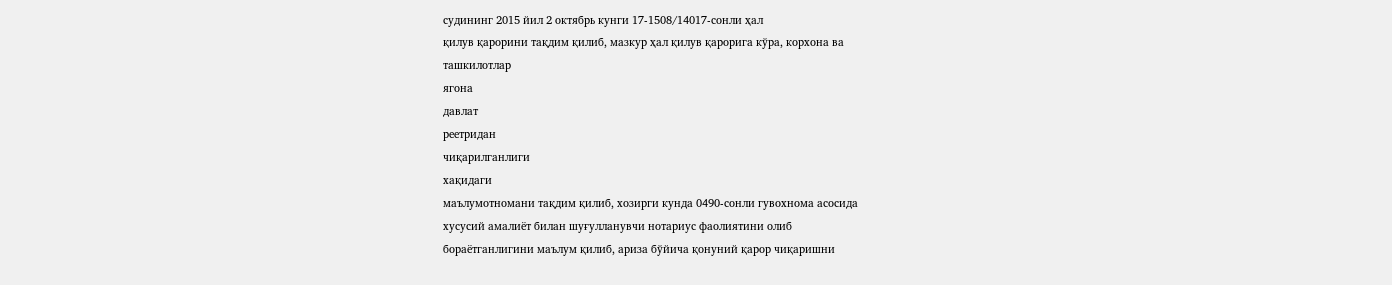судининг 2015 йил 2 октябрь кунги 17-1508/14017-сонли ҳал
қилув қарорини тақдим қилиб, мазкур ҳал қилув қарорига кўра, корхона ва
ташкилотлар
ягона
давлат
реетридан
чиқарилганлиги
хақидаги
маълумотномани тақдим қилиб, хозирги кунда 0490-сонли гувохнома асосида
хусусий амалиёт билан шуғулланувчи нотариус фаолиятини олиб
бораётганлигини маълум қилиб, ариза бўйича қонуний қарор чиқаришни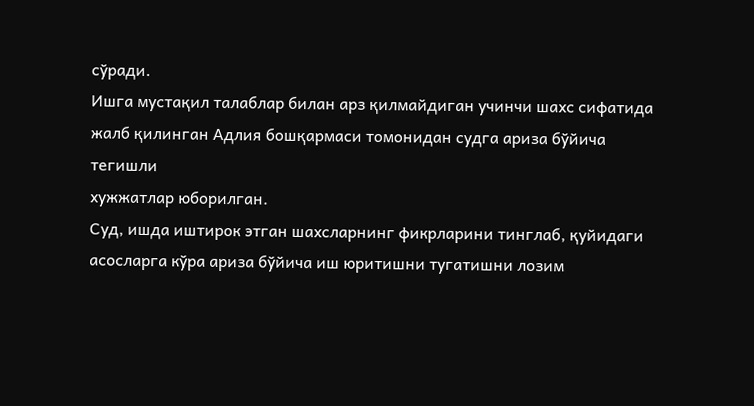сўради.
Ишга мустақил талаблар билан арз қилмайдиган учинчи шахс сифатида
жалб қилинган Адлия бошқармаси томонидан судга ариза бўйича тегишли
хужжатлар юборилган.
Суд, ишда иштирок этган шахсларнинг фикрларини тинглаб, қуйидаги
асосларга кўра ариза бўйича иш юритишни тугатишни лозим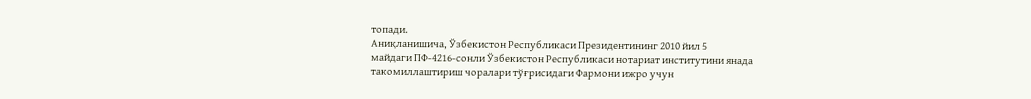топади.
Аниқланишича, Ўзбекистон Республикаси Президентининг 2010 йил 5
майдаги ПФ-4216-сонли Ўзбекистон Республикаси нотариат институтини янада
такомиллаштириш чоралари тўғрисидаги Фармони ижро учун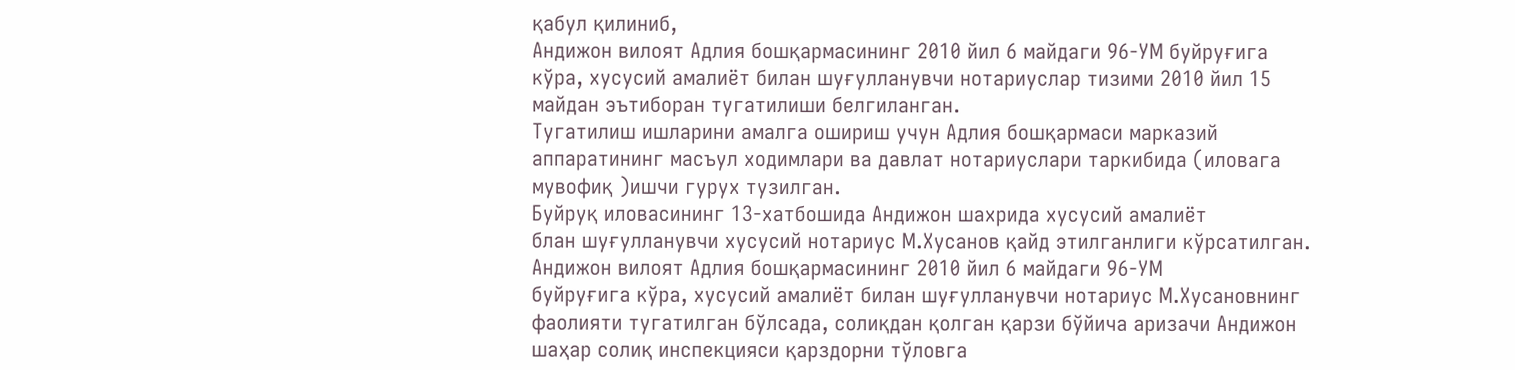қабул қилиниб,
Андижон вилоят Адлия бошқармасининг 2010 йил 6 майдаги 96-УМ буйруғига
кўра, хусусий амалиёт билан шуғулланувчи нотариуслар тизими 2010 йил 15
майдан эътиборан тугатилиши белгиланган.
Тугатилиш ишларини амалга ошириш учун Адлия бошқармаси марказий
аппаратининг масъул ходимлари ва давлат нотариуслари таркибида (иловага
мувофиқ )ишчи гурух тузилган.
Буйруқ иловасининг 13-хатбошида Андижон шахрида хусусий амалиёт
блан шуғулланувчи хусусий нотариус М.Хусанов қайд этилганлиги кўрсатилган.
Андижон вилоят Адлия бошқармасининг 2010 йил 6 майдаги 96-УМ
буйруғига кўра, хусусий амалиёт билан шуғулланувчи нотариус М.Хусановнинг
фаолияти тугатилган бўлсада, солиқдан қолган қарзи бўйича аризачи Андижон
шаҳар солиқ инспекцияси қарздорни тўловга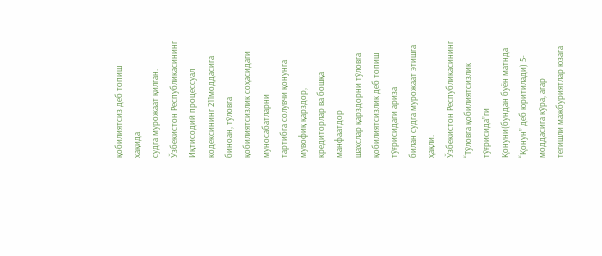қобилиятсиз деб топиш хақида
судга мурожаат қилган.
Ўзбекистон Республикасининг Иқтисодий процессуал кодексининг 211моддасига биноан, тўловга қобилиятсизлик соҳасидаги муносабатларни
тартибга солувчи қонунга мувофиқ қарздор, кредиторлар ва бошқа манфаатдор
шахслар қарздорни тўловга қобилиятсизлик деб топиш тўғрисидаги ариза
билан судга мурожаат этишга ҳақли.
Ўзбекистон Республикасининг “Тўловга қобилиятсизлик тўғрисида”ги
Қонуни(бундан буён матнда “Қонун” деб юритилади) 5-моддасига кўра, агар
тегишли мажбуриятлар юзага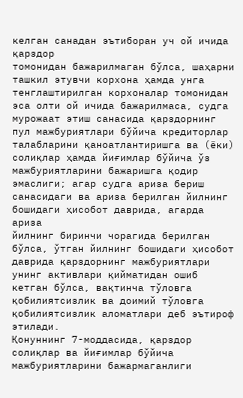келган санадан эътиборан уч ой ичида қарздор
томонидан бажарилмаган бўлса, шаҳарни ташкил этувчи корхона ҳамда унга
тенглаштирилган корхоналар томонидан эса олти ой ичида бажарилмаса, судга
мурожаат этиш санасида қарздорнинг пул мажбуриятлари бўйича кредиторлар
талабларини қаноатлантиришга ва (ёки) солиқлар ҳамда йиғимлар бўйича ўз
мажбуриятларини бажаришга қодир эмаслиги; агар судга ариза бериш
санасидаги ва ариза берилган йилнинг бошидаги ҳисобот даврида, агарда ариза
йилнинг биринчи чорагида берилган бўлса, ўтган йилнинг бошидаги ҳисобот
даврида қарздорнинг мажбуриятлари унинг активлари қийматидан ошиб
кетган бўлса, вақтинча тўловга қобилиятсизлик ва доимий тўловга
қобилиятсизлик аломатлари деб эътироф этилади.
Қонуннинг 7-моддасида, қарздор солиқлар ва йиғимлар бўйича
мажбуриятларини бажармаганлиги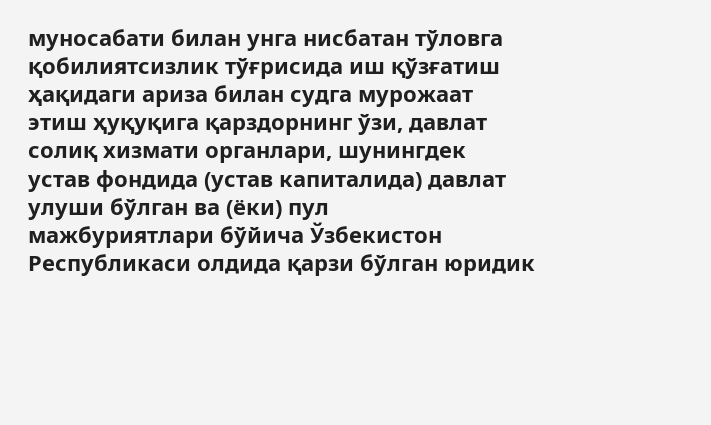муносабати билан унга нисбатан тўловга
қобилиятсизлик тўғрисида иш қўзғатиш ҳақидаги ариза билан судга мурожаат
этиш ҳуқуқига қарздорнинг ўзи, давлат солиқ хизмати органлари, шунингдек
устав фондида (устав капиталида) давлат улуши бўлган ва (ёки) пул
мажбуриятлари бўйича Ўзбекистон Республикаси олдида қарзи бўлган юридик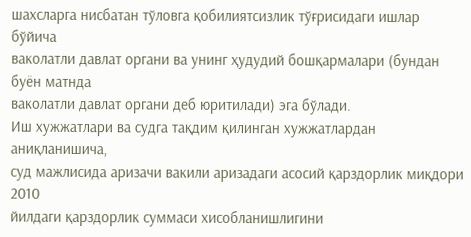шахсларга нисбатан тўловга қобилиятсизлик тўғрисидаги ишлар бўйича
ваколатли давлат органи ва унинг ҳудудий бошқармалари (бундан буён матнда
ваколатли давлат органи деб юритилади) эга бўлади.
Иш хужжатлари ва судга тақдим қилинган хужжатлардан аниқланишича,
суд мажлисида аризачи вакили аризадаги асосий қарздорлик миқдори 2010
йилдаги қарздорлик суммаси хисобланишлигини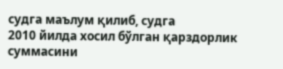судга маълум қилиб, судга
2010 йилда хосил бўлган қарздорлик суммасини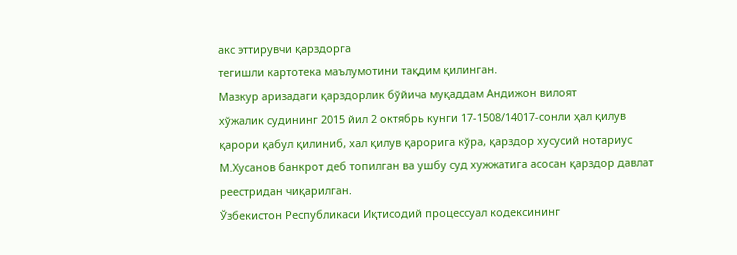акс эттирувчи қарздорга
тегишли картотека маълумотини тақдим қилинган.
Мазкур аризадаги қарздорлик бўйича муқаддам Андижон вилоят
хўжалик судининг 2015 йил 2 октябрь кунги 17-1508/14017-сонли ҳал қилув
қарори қабул қилиниб, хал қилув қарорига кўра, қарздор хусусий нотариус
М.Хусанов банкрот деб топилган ва ушбу суд хужжатига асосан қарздор давлат
реестридан чиқарилган.
Ўзбекистон Республикаси Иқтисодий процессуал кодексининг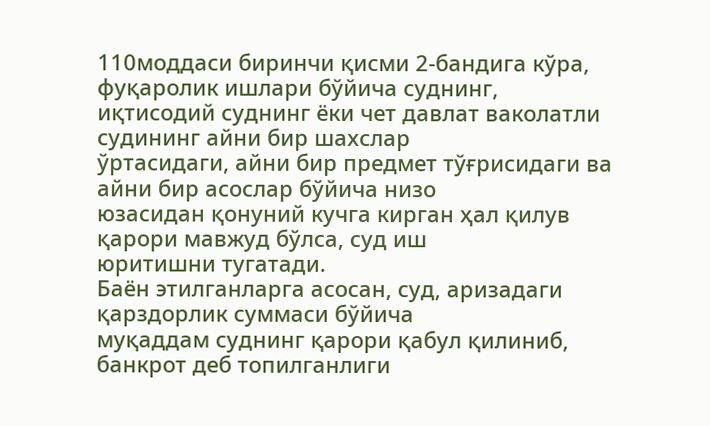110моддаси биринчи қисми 2-бандига кўра, фуқаролик ишлари бўйича суднинг,
иқтисодий суднинг ёки чет давлат ваколатли судининг айни бир шахслар
ўртасидаги, айни бир предмет тўғрисидаги ва айни бир асослар бўйича низо
юзасидан қонуний кучга кирган ҳал қилув қарори мавжуд бўлса, суд иш
юритишни тугатади.
Баён этилганларга асосан, суд, аризадаги қарздорлик суммаси бўйича
муқаддам суднинг қарори қабул қилиниб, банкрот деб топилганлиги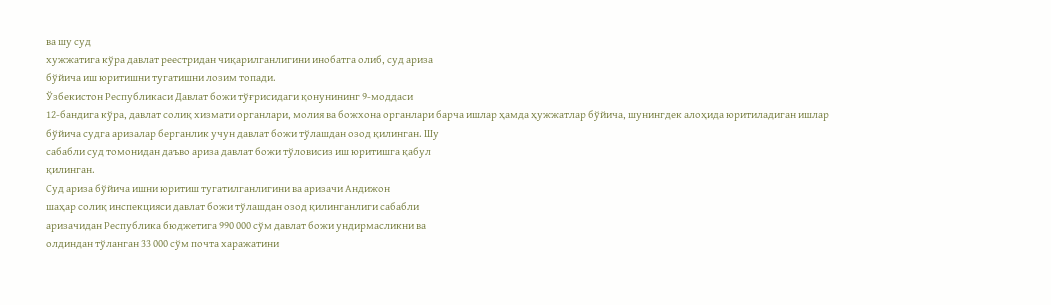ва шу суд
хужжатига кўра давлат реестридан чиқарилганлигини инобатга олиб, суд ариза
бўйича иш юритишни тугатишни лозим топади.
Ўзбекистон Республикаси Давлат божи тўғрисидаги қонунининг 9-моддаси
12-бандига кўра, давлат солиқ хизмати органлари, молия ва божхона органлари барча ишлар ҳамда ҳужжатлар бўйича, шунингдек алоҳида юритиладиган ишлар
бўйича судга аризалар берганлик учун давлат божи тўлашдан озод қилинган. Шу
сабабли суд томонидан даъво ариза давлат божи тўловисиз иш юритишга қабул
қилинган.
Суд ариза бўйича ишни юритиш тугатилганлигини ва аризачи Андижон
шаҳар солиқ инспекцияси давлат божи тўлашдан озод қилинганлиги сабабли
аризачидан Республика бюджетига 990 000 сўм давлат божи ундирмасликни ва
олдиндан тўланган 33 000 сўм почта харажатини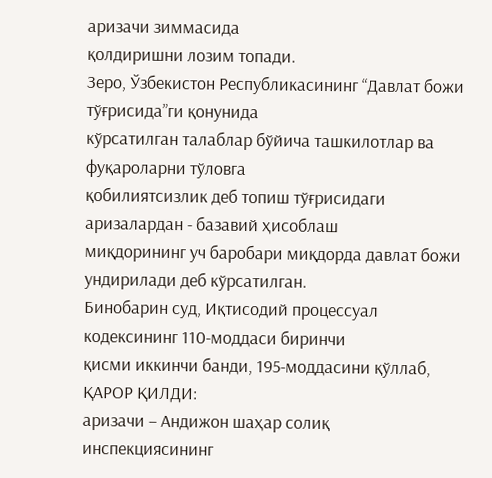аризачи зиммасида
қолдиришни лозим топади.
Зеро, Ўзбекистон Республикасининг “Давлат божи тўғрисида”ги қонунида
кўрсатилган талаблар бўйича ташкилотлар ва фуқароларни тўловга
қобилиятсизлик деб топиш тўғрисидаги аризалардан - базавий ҳисоблаш
миқдорининг уч баробари миқдорда давлат божи ундирилади деб кўрсатилган.
Бинобарин суд, Иқтисодий процессуал кодексининг 110-моддаси биринчи
қисми иккинчи банди, 195-моддасини қўллаб,
ҚАРОР ҚИЛДИ:
аризачи – Андижон шаҳар солиқ инспекциясининг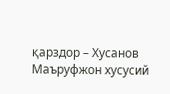қарздор – Хусанов
Маъруфжон хусусий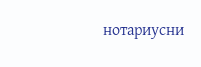нотариусни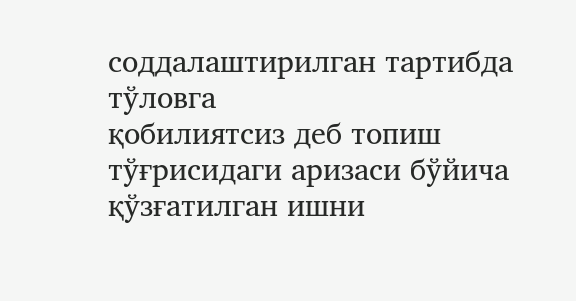соддалаштирилган тартибда тўловга
қобилиятсиз деб топиш тўғрисидаги аризаси бўйича қўзғатилган ишни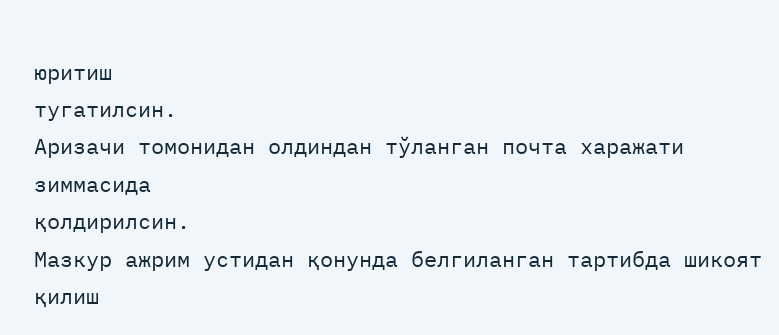юритиш
тугатилсин.
Аризачи томонидан олдиндан тўланган почта харажати зиммасида
қолдирилсин.
Мазкур ажрим устидан қонунда белгиланган тартибда шикоят қилиш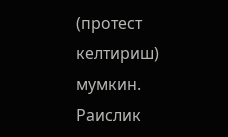(протест келтириш) мумкин.
Раислик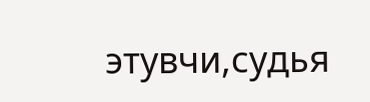этувчи,судья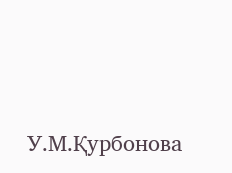У.М.Қурбонова